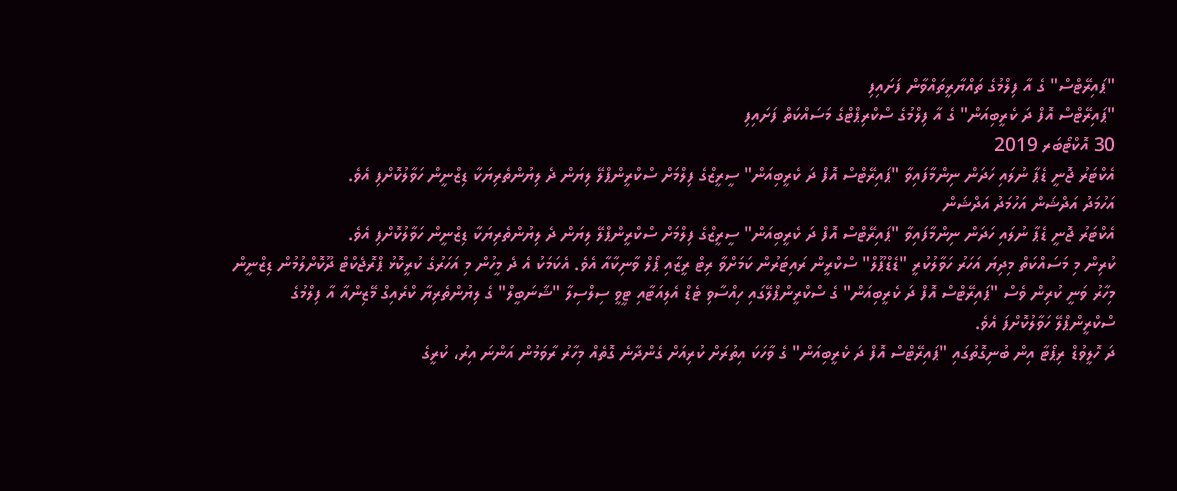"ޕައިރޭޓްސް" ގެ އާ ފިލްމުގެ ތައްޔާރީތައްވާން ފަށައިފި
"ޕައިރޭޓްސް އޮފް ދަ ކެރީބިއަން" ގެ އާ ފިލްމުގެ ސްކްރިޕްޓްގެ މަސައްކަތް ފަށައިފި
30 އޮކްޓޯބަރ 2019
އެކްޓަރު ޖޮނީ ޑެޕާ ނުލައި ހަދަން ނިންމާފައިވާ "ޕައިރޭޓްސް އޮފް ދަ ކެރީބިއަން" ސީރީޒްގެ ފިލްމަށް ސްކްރީންޕްލޭ ލިޔަން ދެ ލިޔުންތެރިޔަކާ ޑިޒްނީން ހަވާލުކޮށްފި އެވެ.
އަހުމަދު އަދްޝަން އަހުމަދު އަދްޝަން
އެކްޓަރު ޖޮނީ ޑެޕާ ނުލައި ހަދަން ނިންމާފައިވާ "ޕައިރޭޓްސް އޮފް ދަ ކެރީބިއަން" ސީރީޒްގެ ފިލްމަށް ސްކްރީންޕްލޭ ލިޔަން ދެ ލިޔުންތެރިޔަކާ ޑިޒްނީން ހަވާލުކޮށްފި އެވެ.
ކުރިން މި މަސައްކަތް މިދިޔަ އަހަރު ހަވާލުކުރީ "ޑެޑްޕޫލް" ސްކްރީން ރައިޓަރުން ކަމަށްވާ ރިޓް ރީޒާއި ޕޯލް ވާނިކާއާ އެވެ. އެކަމަކު އެ ދެ މީހުން މި އަހަރުގެ ކުރީކޮޅު ޕްރޮޖެކްޓް ދޫކޮށްލުމުން ޑިޒްނީން މިހާރު ވަނީ ކުރިން ވެސް "ޕައިރޭޓްސް އޮފް ދަ ކެރީބިއަން" ގެ ސްކްރީންޕްލޭގައި ހިއްސާވި ޓެޑް އެލިއަޓާއި ޓީވީ ސިލްސިލާ "ޝާނަބީލް" ގެ ލިޔުންތެރިޔާ ކްރެއިގް މޭޒިންއާ އާ ފިލްމުގެ ސްކްރީންޕްލޭ ހަވާލުކޮށްފަ އެވެ.
ދަ ހޮލީވުޑް ރިޕޯޓާ އިން ބުނިގޮތުގައި "ޕައިރޭޓްސް އޮފް ދަ ކެރީބިއަން" ގެ ވާހަކަ އިތުރަށް ކުރިއަށް ގެންދާނެ ގޮތެއް މިހާރު ރާވަމުން އަންނަ އިރު، ކުރީގެ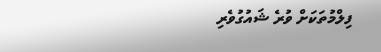ފިލްމުތަކަށް ވުރެ ޝައުގުވެރި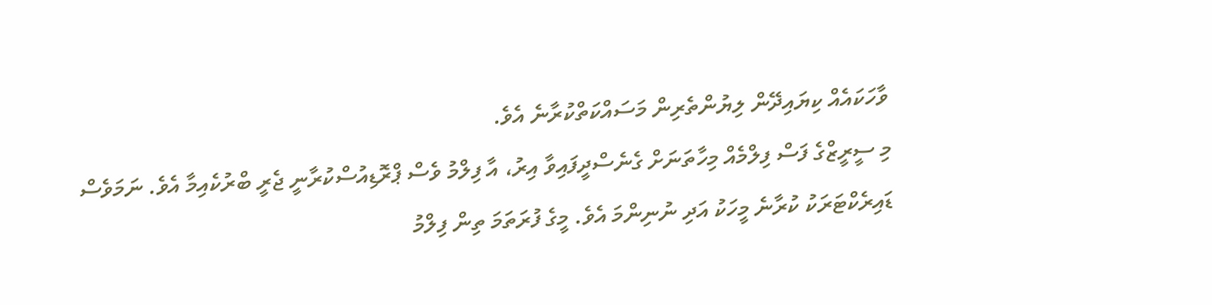ވާހަކައެއް ކިޔައިދޭން ލިޔުންތެރިން މަސައްކަތްކުރާނެ އެވެ.
މި ސީރީޒްގެ ފަސް ފިލްމެއް މިހާތަނަށް ގެނެސްދީފައިވާ އިރު، އާ ފިލްމު ވެސް ޕްރޮޑިއުސްކުރާނީ ޖެރީ ބްރުކެއިމާ އެވެ. ނަމަވެސް ޑައިރެކްޓަރަކު ކުރާނެ މީހަކު އަދި ނުނިންމަ އެވެ. މީގެ ފުރަތަމަ ތިން ފިލްމު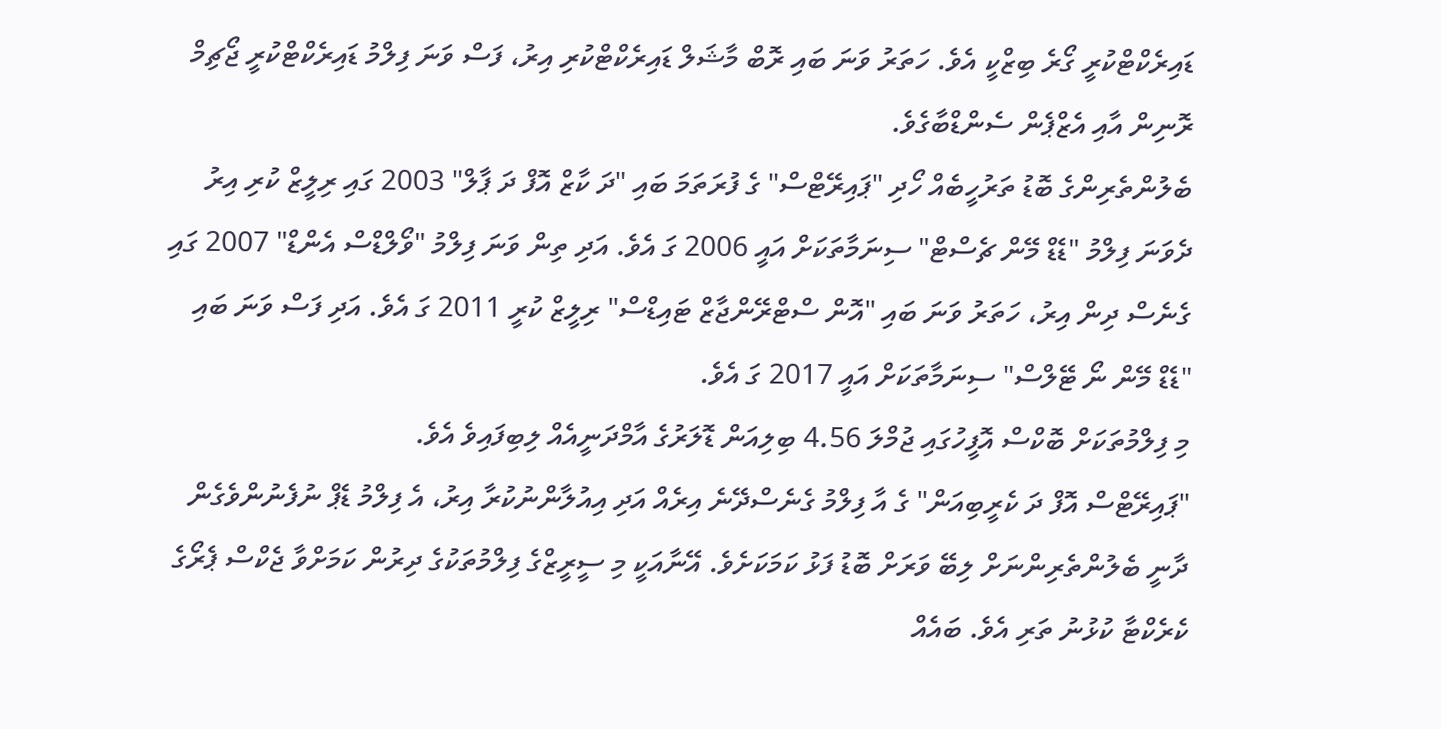ޑައިރެކްޓްކުރީ ގޯރެ ބިޒްކީ އެވެ. ހަތަރު ވަނަ ބައި ރޮބް މާޝަލް ޑައިރެކްޓްކުރި އިރު، ފަސް ވަނަ ފިލްމު ޑައިރެކްޓްކުރީ ޖޯޗިމް ރޮނިން އާއި އެޒްޕެން ސެންޑްބާގެވެ.
ބެލުންތެރިންގެ ބޮޑު ތަރުހީބެއް ހޯދި "ޕައިރޭޓްސް" ގެ ފުރަތަމަ ބައި "ދަ ކާޒް އޮފް ދަ ޕާލް" 2003 ގައި ރިލީޒް ކުރި އިރު ދެވަނަ ފިލްމު "ޑެޑް މޭން ޗެސްޓް" ސިނަމާތަކަށް އައީ 2006 ގަ އެވެ. އަދި ތިން ވަނަ ފިލްމު "ވޯލްޑްސް އެންޑް" 2007 ގައި ގެނެސް ދިން އިރު، ހަތަރު ވަނަ ބައި "އޮން ސްޓްރޭންޖާޒް ޓައިޑްސް" ރިލީޒް ކުރީ 2011 ގަ އެވެ. އަދި ފަސް ވަނަ ބައި "ޑެޑް މޭން ނޯ ޓޭލްސް" ސިނަމާތަކަށް އައީ 2017 ގަ އެވެ.
މި ފިލްމުތަކަށް ބޮކްސް އޮފީހުގައި ޖުމްލަ 4.56 ބިލިއަން ޑޮލަރުގެ އާމްދަނީއެއް ލިބިފައިވެ އެވެ.
"ޕައިރޭޓްސް އޮފް ދަ ކެރީބިއަން" ގެ އާ ފިލްމު ގެނެސްދޭނެ އިރެއް އަދި އިއުލާންނުކުރާ އިރު، އެ ފިލްމު ޑެޕް ނުފެނުންވެގެން ދާނީ ބެލުންތެރިންނަށް ލިބޭ ވަރަށް ބޮޑު ފަޅު ކަމަކަށެވެ. އޭނާއަކީ މި ސީރީޒްގެ ފިލްމުތަކުގެ ދިރުން ކަމަށްވާ ޖެކްސް ޕެރޯގެ ކެރެކްޓާ ކުޅުނު ތަރި އެވެ. ބައެއް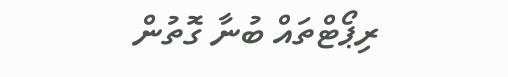ރިޕޯޓްތައް ބުނާ ގޮތުން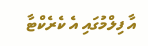އާ ފިލްމުގައި އެ ކެރެކްޓާ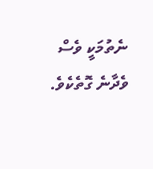ނެތުމަކީ ވެސް ވެދާނެ ގޮތެކެވެ.